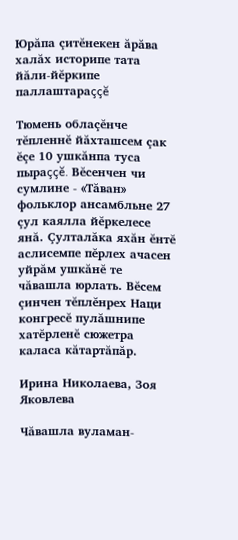Юрăпа çитĕнекен ăрăва халăх историпе тата йăли-йĕркипе паллаштараççĕ

Тюмень облаçĕнче тĕпленнĕ йăхташсем çак ĕçе 10 ушкăнпа туса пыраççĕ. Вĕсенчен чи сумлине - «Тăван» фольклор ансамбльне 27 çул каялла йĕркелесе янă. Çулталăка яхăн ĕнтĕ аслисемпе пĕрлех ачасен уйрăм ушкăнĕ те чăвашла юрлать. Вĕсем çинчен тĕплĕнрех Наци конгресĕ пулăшнипе хатĕрленĕ сюжетра каласа кăтартăпăр.

Ирина Николаева, Зоя Яковлева

Чăвашла вуламан-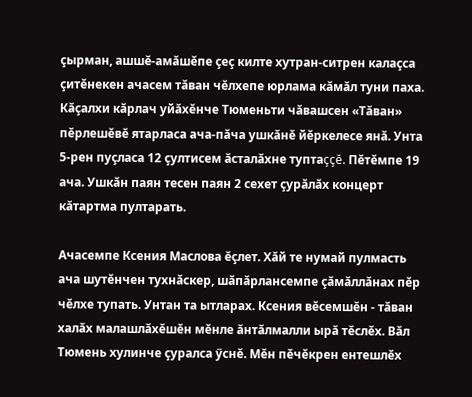çырман, ашшĕ-амăшĕпе çеç килте хутран-ситрен калаçса çитĕнекен ачасем тăван чĕлхепе юрлама кăмăл туни паха. Кăçалхи кăрлач уйăхĕнче Тюменьти чăвашсен «Тăван» пĕрлешĕвĕ ятарласа ача-пăча ушкăнĕ йĕркелесе янă. Унта 5-рен пуçласа 12 çултисем ăсталăхне туптаççĕ. Пĕтĕмпе 19 ача. Ушкăн паян тесен паян 2 сехет çурăлăх концерт кăтартма пултарать.

Ачасемпе Ксения Маслова ĕçлет. Хăй те нумай пулмасть ача шутĕнчен тухнăскер, шăпăрлансемпе çăмăллăнах пĕр чĕлхе тупать. Унтан та ытларах. Ксения вĕсемшĕн - тăван халăх малашлăхĕшĕн мĕнле ăнтăлмалли ырă тĕслĕх. Вăл Тюмень хулинче çуралса ӳснĕ. Мĕн пĕчĕкрен ентешлĕх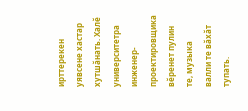ирттерекен уявсене хастар хутшăнать. Халĕ университетра инженер-проектировщика вĕренет пулин те, музыка валли те вăхăт тупать.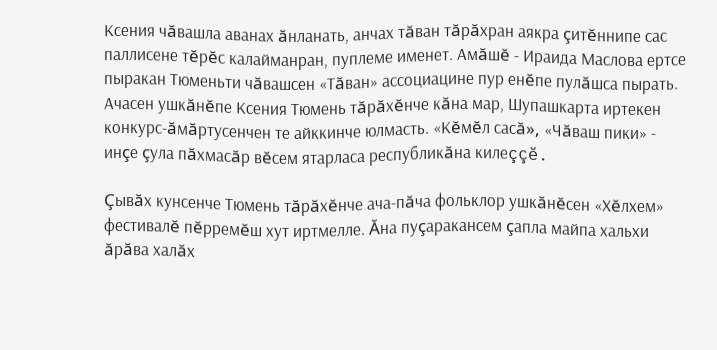Ксения чăвашла аванах ăнланать, анчах тăван тăрăхран аякра çитĕннипе сас паллисене тĕрĕс калайманран, пуплеме именет. Амăшĕ - Ираида Маслова ертсе пыракан Тюменьти чăвашсен «Тăван» ассоциацине пур енĕпе пулăшса пырать. Ачасен ушкăнĕпе Ксения Тюмень тăрăхĕнче кăна мар, Шупашкарта иртекен конкурс-ăмăртусенчен те айккинче юлмасть. «Кĕмĕл сасă», «Чăваш пики» - инçе çула пăхмасăр вĕсем ятарласа республикăна килеççĕ.

Çывăх кунсенче Тюмень тăрăхĕнче ача-пăча фольклор ушкăнĕсен «Хĕлхем» фестивалĕ пĕрремĕш хут иртмелле. Ăна пуçаракансем çапла майпа хальхи ăрăва халăх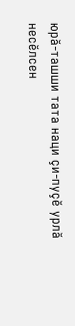юрă-ташши тата наци çи-пуçĕ урлă несĕлсен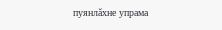пуянлăхне упрама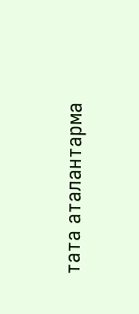тата аталантарма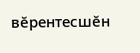вĕрентесшĕн